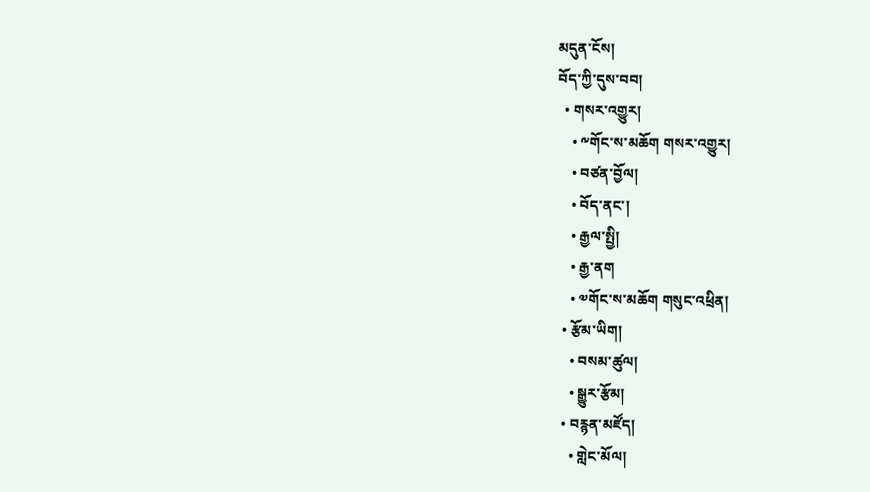མདུན་ངོས།
བོད་ཀྱི་དུས་བབ།
  • གསར་འགྱུར།
    • ༸གོང་ས་མཆོག གསར་འགྱུར།
    • བཙན་བྱོལ།
    • བོད་ནང་།
    • རྒྱལ་སྤྱི།
    • རྒྱ་ནག
    • ༧གོང་ས་མཆོག གསུང་འཕྲིན།
  • རྩོམ་ཡིག།
    • བསམ་ཚུལ།
    • སྒྱུར་རྩོམ།
  • བརྙན་མཛོད།
    • གླེང་མོལ།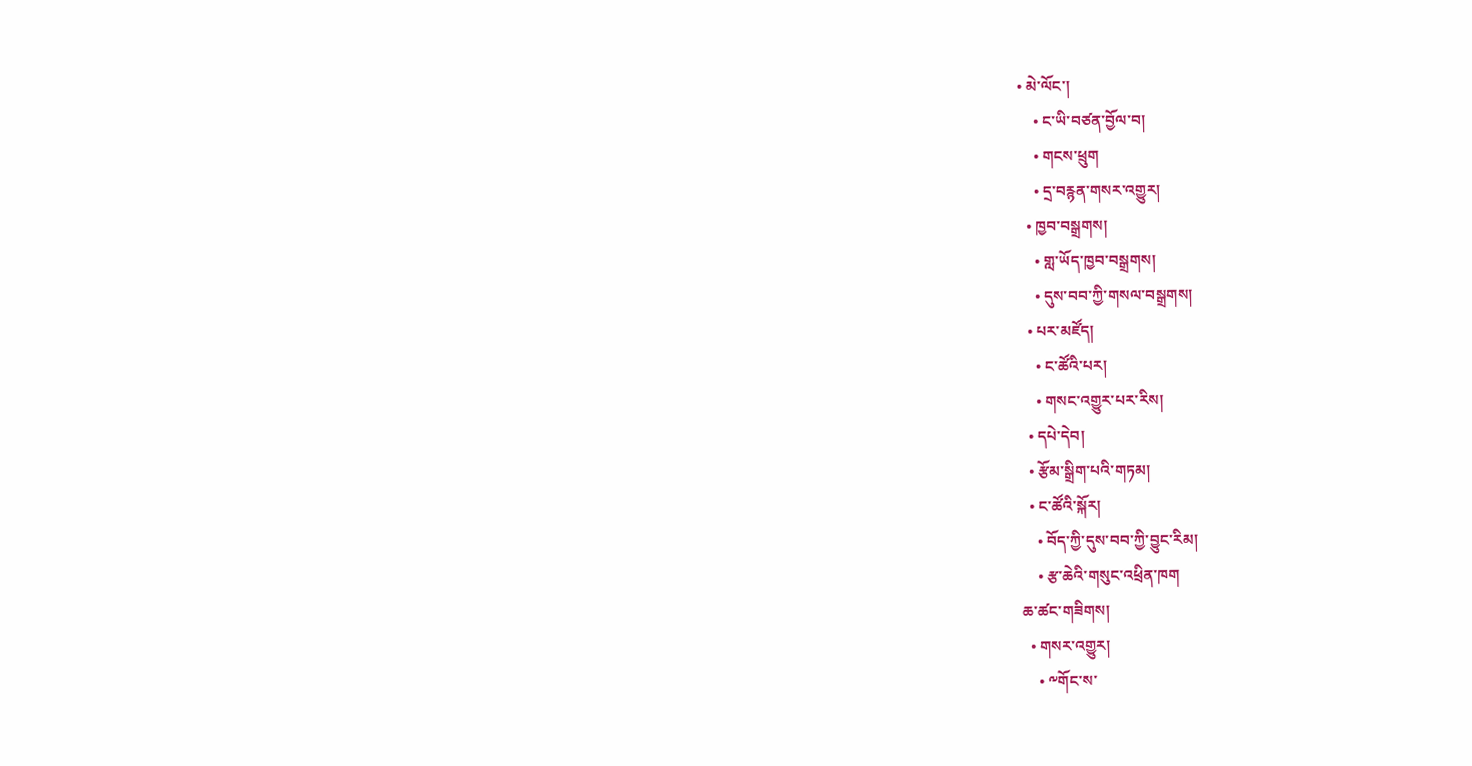• མེ་ལོང་།
    • ང་ཡི་བཙན་བྱོལ་བ།
    • གངས་ཕྲུག
    • དྲ་བརྙན་གསར་འགྱུར།
  • ཁྱབ་བསྒྲགས།
    • གླ་ཡོད་ཁྱབ་བསྒྲགས།
    • དུས་བབ་ཀྱི་གསལ་བསྒྲགས།
  • པར་མཛོད།
    • ང་ཚོའི་པར།
    • གསང་འགྱུར་པར་རིས།
  • དཔེ་དེབ།
  • རྩོམ་སྒྲིག་པའི་གཏམ།
  • ང་ཚོའི་སྐོར།
    • བོད་ཀྱི་དུས་བབ་ཀྱི་བྱུང་རིམ།
    • རྩ་ཆེའི་གསུང་འཕྲིན་ཁག
ཆ་ཚང་གཟིགས།
  • གསར་འགྱུར།
    • ༸གོང་ས་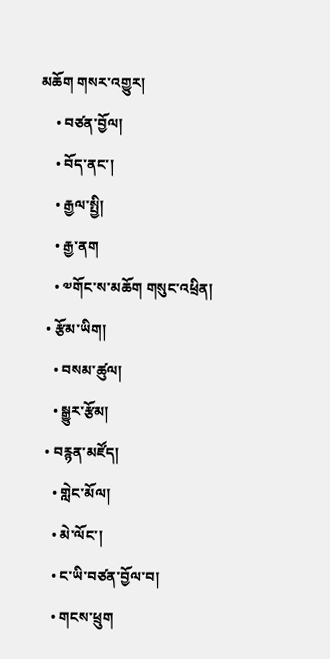མཆོག གསར་འགྱུར།
    • བཙན་བྱོལ།
    • བོད་ནང་།
    • རྒྱལ་སྤྱི།
    • རྒྱ་ནག
    • ༧གོང་ས་མཆོག གསུང་འཕྲིན།
  • རྩོམ་ཡིག།
    • བསམ་ཚུལ།
    • སྒྱུར་རྩོམ།
  • བརྙན་མཛོད།
    • གླེང་མོལ།
    • མེ་ལོང་།
    • ང་ཡི་བཙན་བྱོལ་བ།
    • གངས་ཕྲུག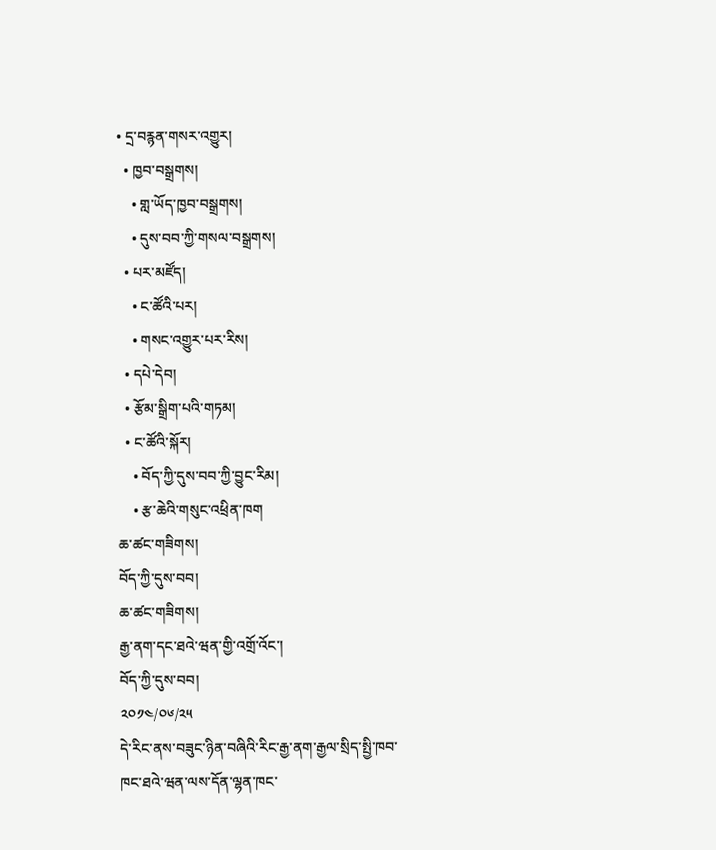• དྲ་བརྙན་གསར་འགྱུར།
  • ཁྱབ་བསྒྲགས།
    • གླ་ཡོད་ཁྱབ་བསྒྲགས།
    • དུས་བབ་ཀྱི་གསལ་བསྒྲགས།
  • པར་མཛོད།
    • ང་ཚོའི་པར།
    • གསང་འགྱུར་པར་རིས།
  • དཔེ་དེབ།
  • རྩོམ་སྒྲིག་པའི་གཏམ།
  • ང་ཚོའི་སྐོར།
    • བོད་ཀྱི་དུས་བབ་ཀྱི་བྱུང་རིམ།
    • རྩ་ཆེའི་གསུང་འཕྲིན་ཁག
ཆ་ཚང་གཟིགས།
བོད་ཀྱི་དུས་བབ།
ཆ་ཚང་གཟིགས།
རྒྱ་ནག་དང་ཐའེ་ཝན་གྱི་འགྲོ་འོང་།
བོད་ཀྱི་དུས་བབ།
༢༠༡༤/༠༦/༢༥
དེ་རིང་ནས་བཟུང་ཉིན་བཞིའི་རིང་རྒྱ་ནག་རྒྱལ་སྲིད་སྤྱི་ཁབ་ཁང་ཐའེ་ཝན་ལས་དོན་ལྷན་ཁང་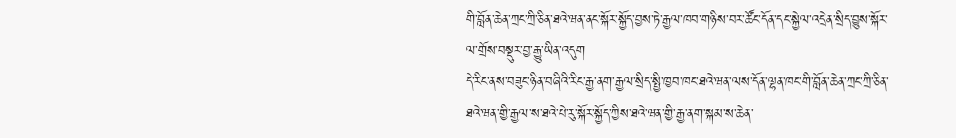གི་བློན་ཆེན་ཀྲང་ཀྲི་ཅིན་ཐའེ་ཝན་ནང་སྐོར་སྐྱོད་བྱས་ཏེ་རྒྱལ་ཁབ་གཉིས་བར་ཚོང་དོན་དང་སྐྱེལ་འདྲེན་སྲིད་བྱུས་སྐོར་ལ་གྲོས་བསྡུར་བྱ་རྒྱུ་ཡིན་འདུག
དེ་རིང་ནས་བཟུང་ཉིན་བཞིའི་རིང་རྒྱ་ནག་རྒྱལ་སྲིད་སྤྱི་ཁྱབ་ཁང་ཐའེ་ཝན་ལས་དོན་ལྷན་ཁང་གི་བློན་ཆེན་ཀྲང་ཀྲི་ཅིན་ཐའེ་ཝན་གྱི་རྒྱལ་ས་ཐའེ་པེ་རུ་སྐོར་སྐྱོད་ཀྱིས་ཐའེ་ཝན་གྱི་རྒྱ་ནག་སྐམ་ས་ཆེན་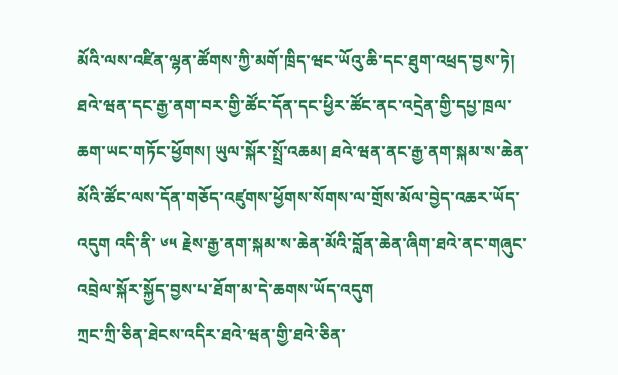མོའི་ལས་འཛིན་ལྷན་ཚོགས་ཀྱི་མགོ་ཁྲིད་ཝང་ཡོའུ་ཆི་དང་ཐུག་འཕྲད་བྱས་ཏེ། ཐའེ་ཝན་དང་རྒྱ་ནག་བར་གྱི་ཚོང་དོན་དང་ཕྱིར་ཚོང་ནང་འདྲེན་གྱི་དཔྱ་ཁྲལ་ཆག་ཡང་གཏོང་ཕྱོགས། ཡུལ་སྐོར་སྤྲོ་འཆམ། ཐའེ་ཝན་ནང་རྒྱ་ནག་སྐམ་ས་ཆེན་མོའི་ཚོང་ལས་དོན་གཅོད་འཛུགས་ཕྱོགས་སོགས་ལ་གྲོས་མོལ་བྱེད་འཆར་ཡོད་འདུག འདི་ནི་ ༦༥ རྗེས་རྒྱ་ནག་སྐམ་ས་ཆེན་མོའི་བློན་ཆེན་ཞིག་ཐའེ་ནང་གཞུང་འབྲེལ་སྐོར་སྐྱོད་བྱས་པ་ཐོག་མ་དེ་ཆགས་ཡོད་འདུག
ཀྲང་ཀྲི་ཅིན་ཐེངས་འདིར་ཐའེ་ཝན་གྱི་ཐའེ་ཅིན་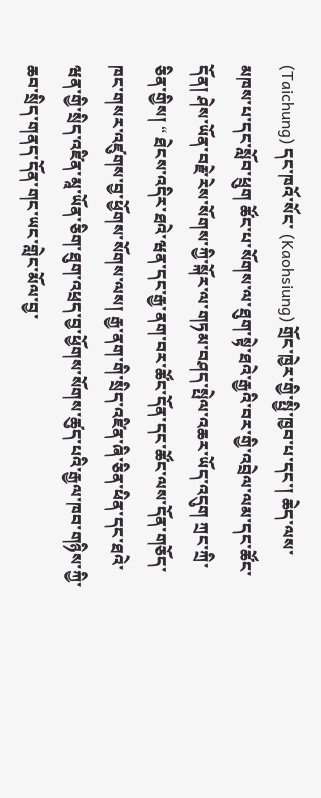(Taichung) དང་ཁའོ་སོང་ (Kaohsiung) གྲོང་ཁྱེར་གྱི་སྤྱི་ཁྱབ་པ་དང་། ཆེད་ལས་མཁས་པ་དང་སློབ་ཕྲུག ཚོང་པ་སོགས་ལ་ཐུག་སྟེ་ཐའེ་རྒྱའི་བར་གྱི་འབྲེལ་ལམ་དང་ཚོང་དོན། ཤེས་ཡོན་བརྗེ་རེས་སོགས་ཀྱི་སྐོར་ལ་གཏམ་བཤད་སྤེལ་འཆར་ཡོད་འདུག ཀྲང་ཀྲི་ཅིན་གྱིས། “ ཐེངས་འདིར་ཐའེ་ཝན་དང་རྒྱ་ནག་བར་ཚོང་དོན་དང་ཚོང་ལས་དོན་གཅོད་ཁང་གསར་འཛུགས་བྱ་ཕྱོགས་སོགས་ལས། རྒྱ་ནག་གི་སྲིད་འཛིན་ཞི་ཅིན་ཕིན་དང་ཐའེ་ཝན་གྱི་སྲིད་འཛིན་མཱ་ཡོན་ཅིག་ཐུག་འཕྲད་བྱ་ཕྱོགས་སོགས་ཚུད་པའི་རྒྱལ་ཁབ་གཉིས་ཀྱི་ཆབ་སྲིད་གནད་དོན་གང་ཡང་གླེང་མོལ་བྱ་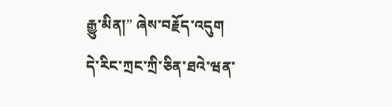རྒྱུ་མིན།” ཞེས་བརྗོད་འདུག
དེ་རིང་ཀྲང་ཀྲི་ཅིན་ཐའེ་ཝན་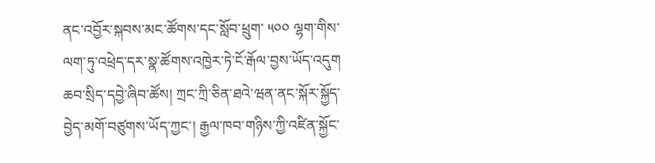ནང་འབྱོར་སྐབས་མང་ཚོགས་དང་སློབ་ཕྲུག་ ༥༠༠ ལྷག་གིས་ལག་ཏུ་འཕྲེད་དར་སྣ་ཚོགས་འཁྱེར་ཏེ་ངོ་རྒོལ་བྱས་ཡོད་འདུག ཆབ་སྲིད་དབྱེ་ཞིབ་ཚོས། ཀྲང་ཀྲི་ཅིན་ཐའེ་ཝན་ནང་སྐོར་སྐྱོད་བྱེད་མགོ་བཙུགས་ཡོད་ཀྱང་། རྒྱལ་ཁབ་གཉིས་ཀྱི་འཛིན་སྐྱོང་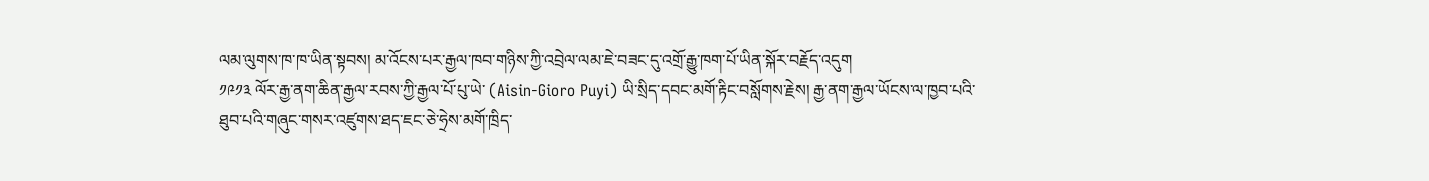ལམ་ལུགས་ཁ་ཁ་ཡིན་སྟབས། མ་འོངས་པར་རྒྱལ་ཁབ་གཉིས་ཀྱི་འབྲེལ་ལམ་ཇེ་བཟང་དུ་འགྲོ་རྒྱུ་ཁག་པོ་ཡིན་སྐོར་བརྗོད་འདུག
༡༩༡༣ ལོར་རྒྱ་ནག་ཆིན་རྒྱལ་རབས་ཀྱི་རྒྱལ་པོ་པུ་ཡེ་ (Aisin-Gioro Puyi) ཡི་སྲིད་དབང་མགོ་རྟིང་བསློགས་རྗེས། རྒྱ་ནག་རྒྱལ་ཡོངས་ལ་ཁྱབ་པའི་ཐུབ་པའི་གཞུང་གསར་འཛུགས་ཐད་ཇང་ཅེ་ཧྲེས་མགོ་ཁྲིད་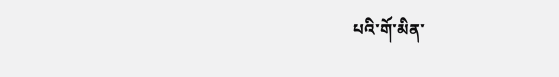པའི་གོ་མིན་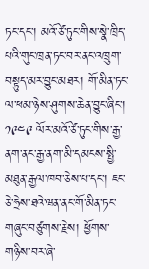ཏང་དང་། མའོ་ཙེ་ཏུང་གིས་སྣེ་ཁྲིད་པའི་གུང་ཁྲན་ཏང་བར་ནང་འཁྲུག་བསྟུད་མར་བྱུང་མཐར། གོ་མིན་ཏང་ལ་ཕམ་ཉེས་ཤུགས་ཆེན་བྱུང་ཞིང་། ༡༩༤༩ ལོར་མའོ་ཙེ་ཏུང་གིས་རྒྱ་ནག་ནང་རྒྱ་ནག་མི་དམངས་སྤྱི་མཐུན་རྒྱལ་ཁབ་ཅེས་པ་དང་། ཇང་ཅེ་ཧྲེས་ཐའེ་ཝན་ནང་གོ་མིན་ཏང་གཞུང་བཙུགས་རྗེས། ཕྱོགས་གཉིས་བར་ཞེ་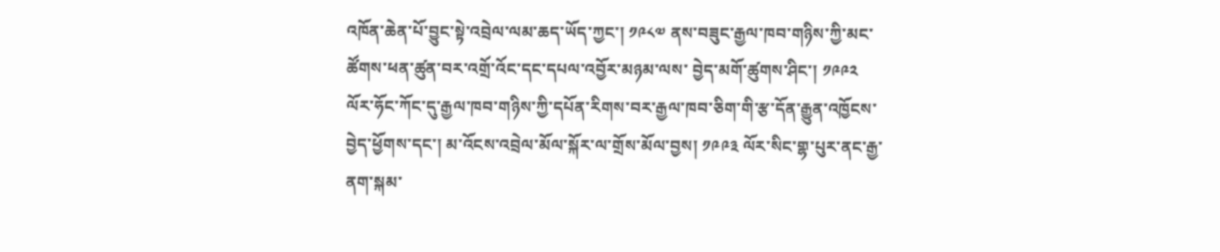འཁོན་ཆེན་པོ་བྱུང་སྟེ་འབྲེལ་ལམ་ཆད་ཡོད་ཀྱང་། ༡༩༨༧ ནས་བཟུང་རྒྱལ་ཁབ་གཉིས་ཀྱི་མང་ཚོགས་ཕན་ཚུན་བར་འགྲོ་འོང་དང་དཔལ་འབྱོར་མཉམ་ལས་ བྱེད་མགོ་ཚུགས་ཤིང་། ༡༩༩༢ ལོར་ཧོང་ཀོང་དུ་རྒྱལ་ཁབ་གཉིས་ཀྱི་དཔོན་རིགས་བར་རྒྱལ་ཁབ་ཅིག་གི་རྩ་དོན་རྒྱུན་འཁྱོངས་བྱེད་ཕྱོགས་དང་། མ་འོངས་འབྲེལ་མོལ་སྐོར་ལ་གྲོས་མོལ་བྱས། ༡༩༩༣ ལོར་སིང་གྷ་པུར་ནང་རྒྱ་ནག་སྐམ་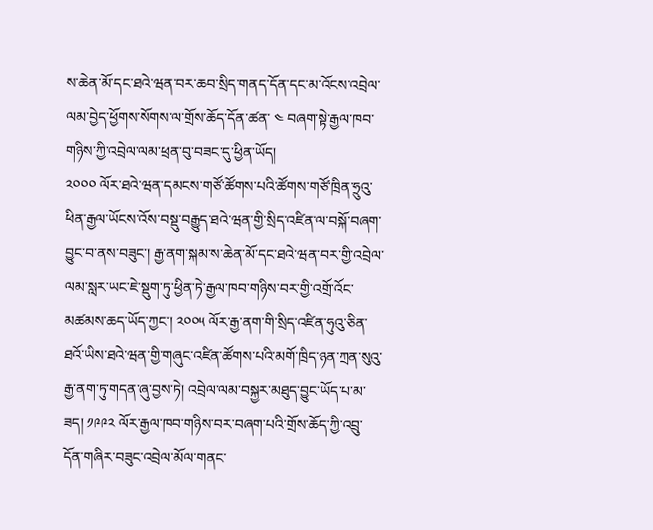ས་ཆེན་མོ་དང་ཐའེ་ཝན་བར་ཆབ་སྲིད་གནད་དོན་དང་མ་འོངས་འབྲེལ་ལམ་བྱེད་ཕྱོགས་སོགས་ལ་གྲོས་ཆོད་དོན་ཚན་ ༤ བཞག་སྟེ་རྒྱལ་ཁབ་གཉིས་ཀྱི་འབྲེལ་ལམ་ཕྲན་བུ་བཟང་དུ་ཕྱིན་ཡོད།
༢༠༠༠ ལོར་ཐའེ་ཝན་དམངས་གཙོ་ཚོགས་པའི་ཚོགས་གཙོ་ཁྲིན་ཧྲུའུ་ཕིན་རྒྱལ་ཡོངས་འོས་བསྡུ་བརྒྱུད་ཐའེ་ཝན་གྱི་སྲིད་འཛིན་ལ་བསྐོ་བཞག་བྱུང་བ་ནས་བཟུང་། རྒྱ་ནག་སྐམ་ས་ཆེན་མོ་དང་ཐའེ་ཝན་བར་གྱི་འབྲེལ་ལམ་སླར་ཡང་ཇེ་སྡུག་ཏུ་ཕྱིན་ཏེ་རྒྱལ་ཁབ་གཉིས་བར་གྱི་འགྲོ་འོང་མཚམས་ཆད་ཡོད་ཀྱང་། ༢༠༠༥ ལོར་རྒྱ་ནག་གི་སྲིད་འཛིན་ཧུའུ་ཅིན་ཐའོ་ཡིས་ཐའེ་ཝན་གྱི་གཞུང་འཛིན་ཚོགས་པའི་མགོ་ཁྲིད་ཉན་ཀྲན་སུའུ་རྒྱ་ནག་ཏུ་གདན་ཞུ་བྱས་ཏེ། འབྲེལ་ལམ་བསྐྱར་མཐུད་བྱུང་ཡོད་པ་མ་ཟད། ༡༩༩༢ ལོར་རྒྱལ་ཁབ་གཉིས་བར་བཞག་པའི་གྲོས་ཆོད་ཀྱི་འབྲུ་དོན་གཞིར་བཟུང་འབྲེལ་མོལ་གནང་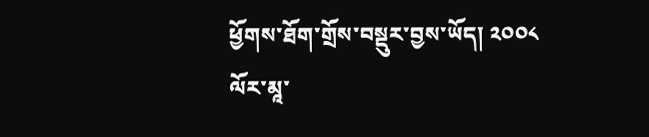ཕྱོགས་ཐོག་གྲོས་བསྡུར་བྱས་ཡོད། ༢༠༠༨ ལོར་མཱ་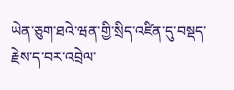ཡེན་ཅུག་ཐའེ་ཝན་གྱི་སྲིད་འཛིན་དུ་བསྡད་རྗེས་ད་བར་འབྲེལ་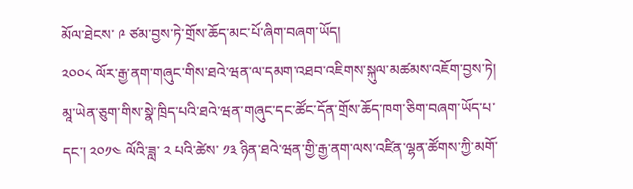མོལ་ཐེངས་ ༩ ཙམ་བྱས་ཏེ་གྲོས་ཆོད་མང་པོ་ཞིག་བཞག་ཡོད།
༢༠༠༨ ལོར་རྒྱ་ནག་གཞུང་གིས་ཐའེ་ཝན་ལ་དམག་འཐབ་འཇིགས་སྐུལ་མཚམས་འཇོག་བྱས་ཏེ། མཱ་ཡེན་ཅུག་གིས་སྣེ་ཁྲིད་པའི་ཐའེ་ཝན་གཞུང་དང་ཚོང་དོན་གྲོས་ཆོད་ཁག་ཅིག་བཞག་ཡོད་པ་དང་། ༢༠༡༤ ལོའི་ཟླ་ ༢ པའི་ཚེས་ ༡༣ ཉིན་ཐའེ་ཝན་གྱི་རྒྱ་ནག་ལས་འཛིན་ལྷན་ཚོགས་ཀྱི་མགོ་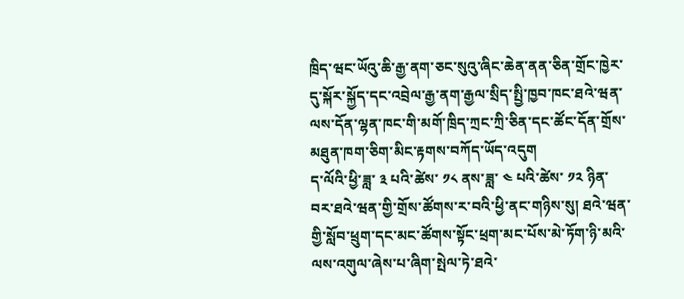ཁྲིད་ཝང་ཡོའུ་ཆི་རྒྱ་ནག་ཅང་སུའུ་ཞིང་ཆེན་ནན་ཅིན་གྲོང་ཁྱེར་དུ་སྐོར་སྐྱོད་དང་འབྲེལ་རྒྱ་ནག་རྒྱལ་སྲིད་སྤྱི་ཁྱབ་ཁང་ཐའེ་ཝན་ལས་དོན་ལྷན་ཁང་གི་མགོ་ཁྲིད་ཀྲང་ཀྲི་ཅིན་དང་ཚོང་དོན་གྲོས་མཐུན་ཁག་ཅིག་མིང་རྟགས་བཀོད་ཡོད་འདུག
ད་ལོའི་ཕྱི་ཟླ་ ༣ པའི་ཚེས་ ༡༨ ནས་ཟླ་ ༤ པའི་ཚེས་ ༡༢ ཉིན་བར་ཐའེ་ཝན་གྱི་གྲོས་ཚོགས་ར་བའི་ཕྱི་ནང་གཉིས་སུ། ཐའེ་ཝན་གྱི་སློབ་ཕྲུག་དང་མང་ཚོགས་སྟོང་ཕྲག་མང་པོས་མེ་ཏོག་ཉི་མའི་ལས་འགུལ་ཞེས་པ་ཞིག་སྤེལ་ཏེ་ཐའེ་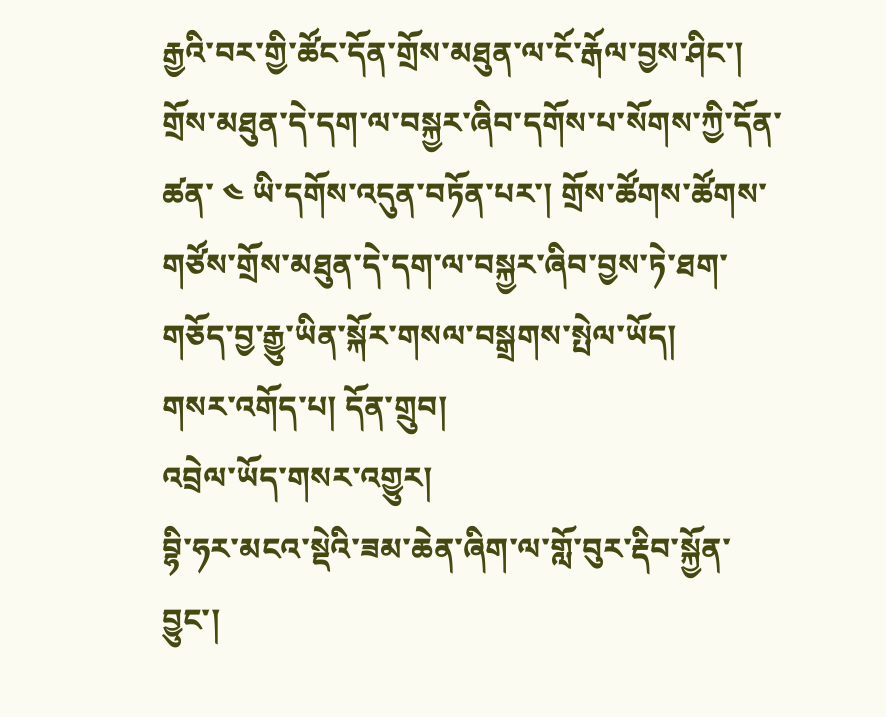རྒྱའི་བར་གྱི་ཚོང་དོན་གྲོས་མཐུན་ལ་ངོ་རྒོལ་བྱས་ཤིང་། གྲོས་མཐུན་དེ་དག་ལ་བསྐྱར་ཞིབ་དགོས་པ་སོགས་ཀྱི་དོན་ཚན་ ༤ ཡི་དགོས་འདུན་བཏོན་པར་། གྲོས་ཚོགས་ཚོགས་གཙོས་གྲོས་མཐུན་དེ་དག་ལ་བསྐྱར་ཞིབ་བྱས་ཏེ་ཐག་གཅོད་བྱ་རྒྱུ་ཡིན་སྐོར་གསལ་བསྒྲགས་སྤེལ་ཡོད།
གསར་འགོད་པ། དོན་གྲུབ།
འབྲེལ་ཡོད་གསར་འགྱུར།
བྷི་ཧར་མངའ་སྡེའི་ཟམ་ཆེན་ཞིག་ལ་གློ་བུར་རྡིབ་སྐྱོན་བྱུང་།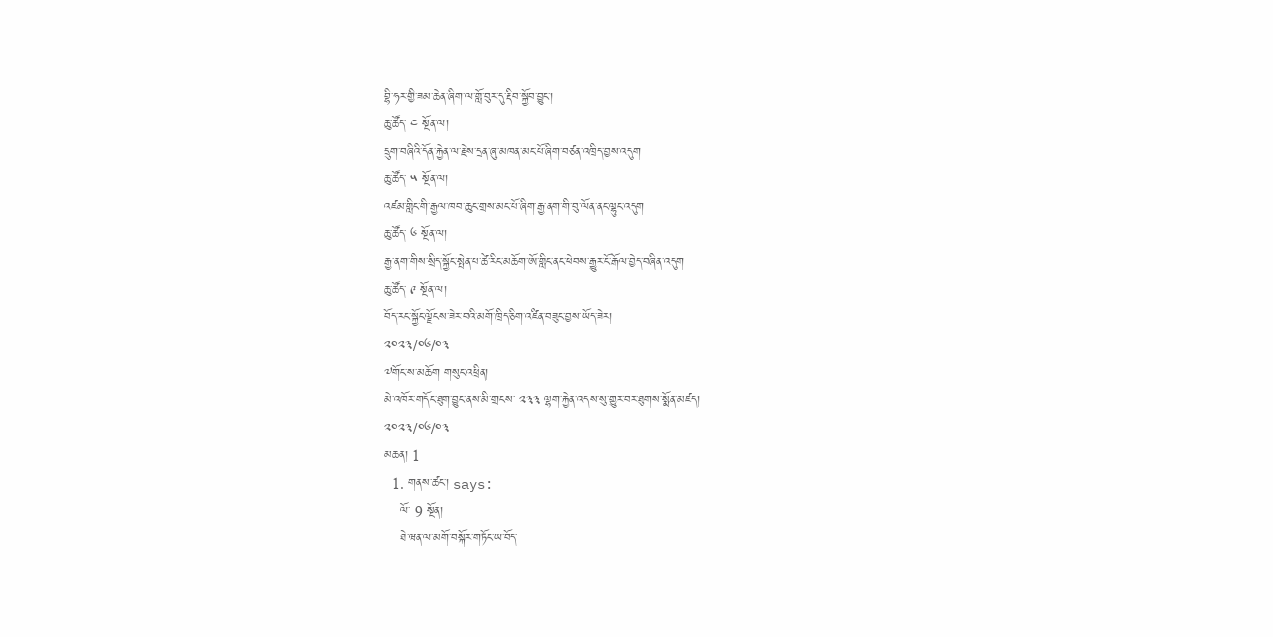བྷི་ཧར་གྱི་ཟམ་ཆེན་ཞིག་ལ་གློ་བུར་དུ་རྡིབ་སྐྱོབ་བྱུང་།
ཆུ་ཚོད་ ༤ སྔོན་ལ།
དྲུག་བཞིའི་དོན་རྐྱེན་ལ་རྗེས་དྲན་ཞུ་མཁན་མང་པོ་ཞིག་བཙན་འཁྲིད་བྱས་འདུག
ཆུ་ཚོད་ ༥ སྔོན་ལ།
འཛམ་གླིང་གི་རྒྱལ་ཁབ་ཆུང་གྲས་མང་པོ་ཞིག་རྒྱ་ནག་གི་བུ་ལོན་ནང་ལྷུང་འདུག
ཆུ་ཚོད་ ༦ སྔོན་ལ།
རྒྱ་ནག་གིས་སྲིད་སྐྱོང་སྤེན་པ་ཚེ་རིང་མཆོག་ཨོ་གླིང་ནང་ཕེབས་རྒྱུར་ངོ་རྒོལ་བྱེད་བཞིན་འདུག
ཆུ་ཚོད་ ༩ སྔོན་ལ།
བོད་རང་སྐྱོང་ལྗོངས་ཟེར་བའི་མགོ་ཁྲིད་ཅིག་འཛིན་བཟུང་བྱས་ཡོད་ཟེར།
༢༠༢༣/༠༦/༠༣
༧གོང་ས་མཆོག གསུང་འཕྲིན།
མེ་འཁོར་གདོང་ཐུག་བྱུང་ནས་མི་གྲངས་ ༢༣༣ ལྷག་རྐྱེན་འདས་སུ་གྱུར་བར་ཐུགས་སྨོན་མཛད།
༢༠༢༣/༠༦/༠༣
མཆན། 1
  1. གནས་ཚང་། says:
    ལོ་ 9 སྔོན།
    ཐེ་ཝན་ལ་མགོ་བསྐོར་གཏོང་ཡ་བོད་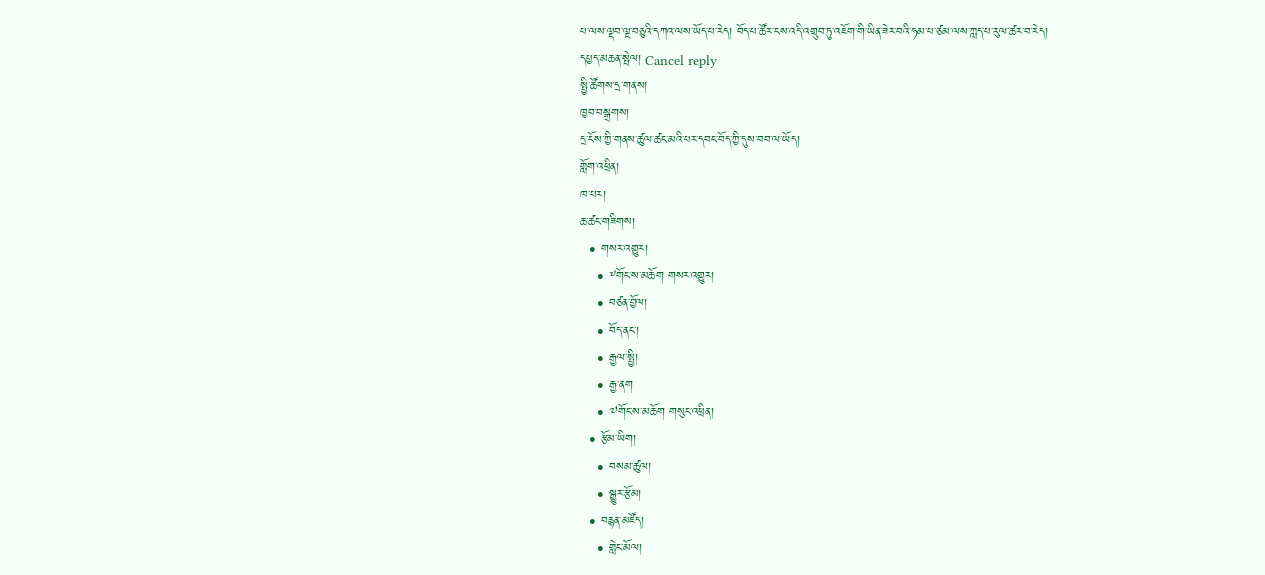པ་ལས་ལྡབ་ལྔ་བཅུའི་དཀའ་ལས་ཡོད་པ་རེད། བོད་པ་ཚོར་ངས་འདི་འགྲུབ་ཏུ་འཇོག་གི་ཡིན་ཟེར་བའི་ཧམ་པ་ཙམ་ལས་ཀླད་པ་རུལ་ཚར་བ་རེད།
དཔྱད་མཆན་སྤེལ། Cancel reply
སྤྱི་ཚོགས་དྲ་གནས།
ཁྱབ་བསྒྲགས།
དྲ་ངོས་ཀྱི་གནས་ཚུལ་ཚང་མའི་པར་དབང་བོད་ཀྱི་དུས་བབ་ལ་ཡོད།
གློག་འཕྲིན།
ཁ་པར།
ཆ་ཚང་གཟིགས།
  • གསར་འགྱུར།
    • ༸གོང་ས་མཆོག གསར་འགྱུར།
    • བཙན་བྱོལ།
    • བོད་ནང་།
    • རྒྱལ་སྤྱི།
    • རྒྱ་ནག
    • ༧གོང་ས་མཆོག གསུང་འཕྲིན།
  • རྩོམ་ཡིག།
    • བསམ་ཚུལ།
    • སྒྱུར་རྩོམ།
  • བརྙན་མཛོད།
    • གླེང་མོལ།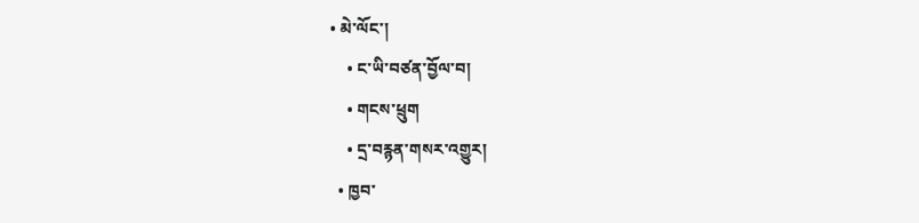• མེ་ལོང་།
    • ང་ཡི་བཙན་བྱོལ་བ།
    • གངས་ཕྲུག
    • དྲ་བརྙན་གསར་འགྱུར།
  • ཁྱབ་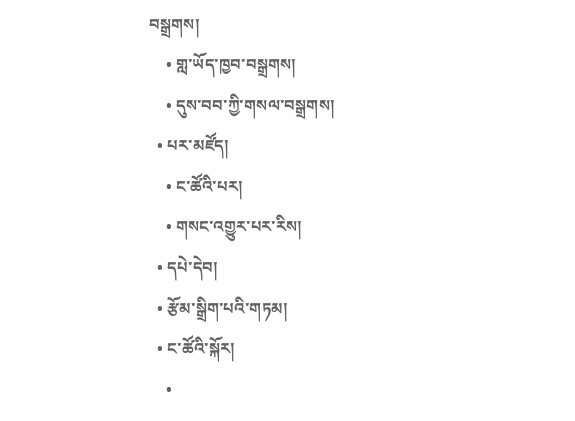བསྒྲགས།
    • གླ་ཡོད་ཁྱབ་བསྒྲགས།
    • དུས་བབ་ཀྱི་གསལ་བསྒྲགས།
  • པར་མཛོད།
    • ང་ཚོའི་པར།
    • གསང་འགྱུར་པར་རིས།
  • དཔེ་དེབ།
  • རྩོམ་སྒྲིག་པའི་གཏམ།
  • ང་ཚོའི་སྐོར།
    •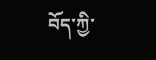བོད་ཀྱི་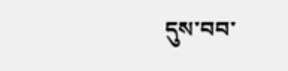དུས་བབ་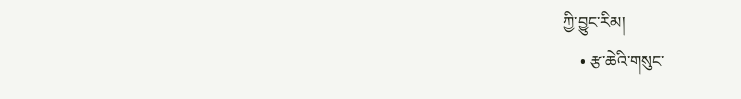ཀྱི་བྱུང་རིམ།
    • རྩ་ཆེའི་གསུང་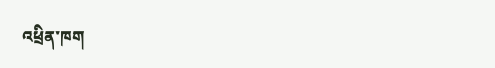འཕྲིན་ཁག